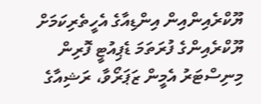ޔޫކްރެއިންއިން އިންޑިއާގެ އެހީތެރިކަމަށް
ޔޫކްރެއިންގެ ފުރަތަމަ ޑެޕިއުޓީ ފޮރިން މިނިސްޓަރު އެމީން ޒަޕަރޯވާ، ރަޝިއާގެ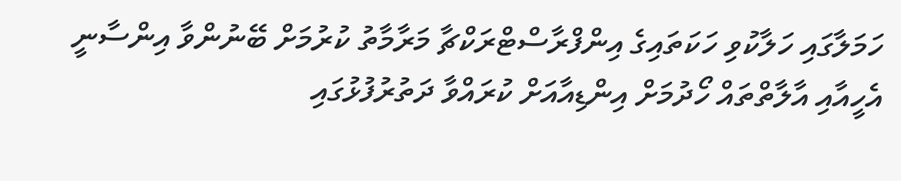ހަމަލާގައި ހަލާކުވި ހަކަތައިގެ އިންފްރާސްޓްރަކްޗާ މަރާމާތު ކުރުމަށް ބޭނުންވާ އިންސާނީ އެހީއާއި އާލާތްތައް ހޯދުމަށް އިންޑިއާއަށް ކުރައްވާ ދަތުރުފުޅުގައި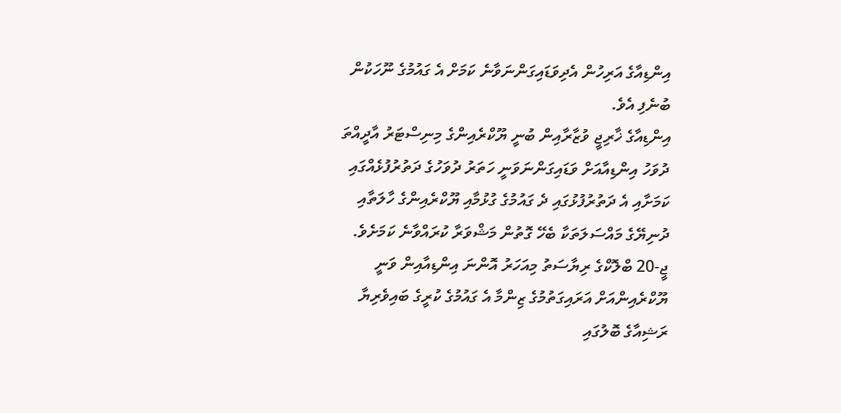އިންޑިއާގެ އަރިހުން އެދިވަޑައިގަންނަވާނެ ކަމަށް އެ ގައުމުގެ ނޫހަކުން ބުނެފި އެވެ.
އިންޑިއާގެ ޚާރިޖީ ވުޒާރާއިން ބުނީ ޔޫކްރެއިންގެ މިނިސްޓަރު އާދީއްތަ ދުވަހު އިންޑިއާއަށް ވަޑައިގަންނަވަނީ ހަތަރު ދުވަހުގެ ދަތުރުފުޅެއްގައި ކަމަށާއި އެ ދަތުރުފުޅުގައި ދެ ގައުމުގެ ގުޅުމާއި ޔޫކްރެއިންގެ ހާލަތާއި ދުނިޔޭގެ މައްސަލަތަކާ ބެހޭ ގޮތުން މަޝްވަރާ ކުރައްވާނެ ކަމަށެވެ.
ޖީ-20 ބްލޮކްގެ ރިޔާސަތު މިއަހަރު އޮންނަ އިންޑިއާއިން ވަނީ ޔޫކްރެއިންއަށް އަރައިގަތުމުގެ ޒިންމާ އެ ގައުމުގެ ކުރީގެ ބައިވެރިޔާ ރަޝިއާގެ ބޮލުގައި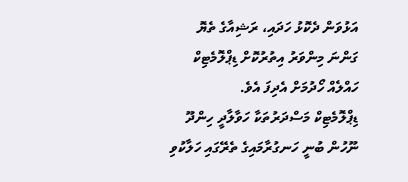އަޅުވަން ދެކޮޅު ހަދައި، ރަޝިއާގެ ތެޔޮ ގަންނަ މިންވަރު އިތުރުކޮށް ޑިޕްލޮމެޓިކް ހައްލެއް ހޯދުމަށް އެދިފަ އެވެ.
ޑިޕްލޮމެޓިކް މަސްދަރުތަކާ ހަވާލާދީ ހިންދޫ ނޫހުން ބުނީ ހަނގުރާމައިގެ ތެރޭގައި ހަލާކުވި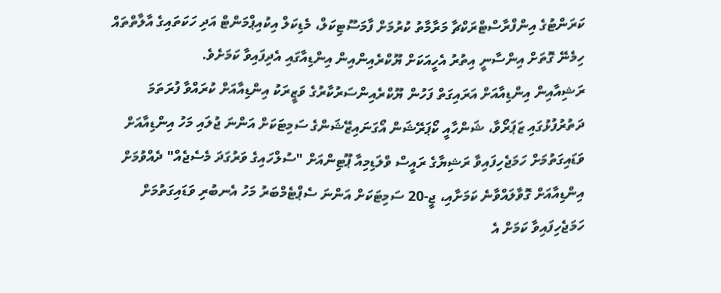ކަރަންޓުގެ އިންފްރާސްޓްރަކްޗާ މަރާމާތު ކުރުމަށް ފާމަސޫޓިކަލް، މެޑިކަލް އިކުއިޕްމަންޓް އަދި ހަކަތައިގެ އާލާތްތައް ހިމެނޭ ގޮތަށް އިންސާނީ އިތުރު އެހީއަކަށް ޔޫކްރެއިންއިން އިންޑިއާގައި އެދިފައިވާ ކަމަށެވެ.
ރަޝިއާއިން އިންޑިއާއަށް އަރައިގަތް ފަހުން ޔޫކްރެއިންސަރުކާރުގެ ވަޒީރަކު އިންޑިއާއަށް ކުރައްވާ ފުރަތަމަ ދަތުރުފުޅުގައި ޒަޕަރޯވާ، ޝަންހާއީ ކޯޕަރޭޝަން އޯގަނައިޒޭޝަންގެ ސަމިޓަކަށް އަންނަ ޖުލައި މަހު އިންޑިއާއަށް ވަޑައިގަތުމަށް ހަމަޖެހިފައިވާ ރަޝިޔާގެ ރައީސް ވްލަޑިމިއާ ޕޫޓިންއަށް "ސުލްހައިގެ ވަރުގަދަ މެސެޖެއް" ދެއްވުމަށް އިންޑިއާއަށް ގޮވާލައްވާނެ ކަމަށާއި، ޖީ-20 ސަމިޓަކަށް އަންނަ ސެޕްޓެމްބަރު މަހު އެނބުރި ވަޑައިގަތުމަށް ހަމަޖެހިފައިވާ ކަމަށް އެ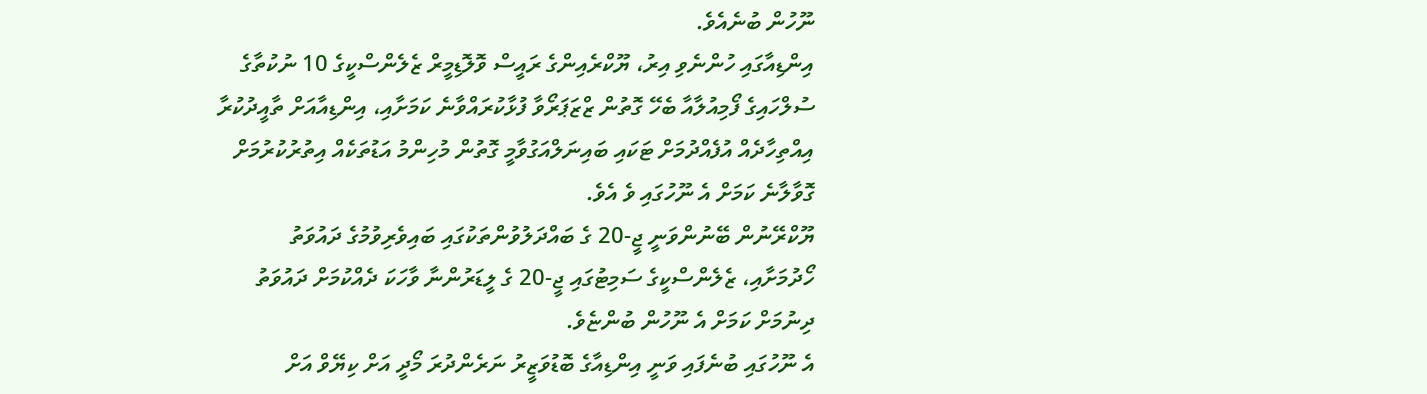ނޫހުން ބުނެއެވެ.
އިންޑިއާގައި ހުންނެވި އިރު، ޔޫކްރެއިންގެ ރައީސް ވޮލޮޑިމީރް ޒެލެންސްކީގެ 10 ނުކުތާގެ ސުލްހައިގެ ފޯމިއުލާއާ ބެހޭ ގޮތުން ޒްޒަޕަރޯވާ ފުޅާކުރައްވާނެ ކަމަށާއި، އިންޑިއާއަށް ތާއީދުކުރާ އިއްތިހާދެއް އުފެއްދުމަށް ޓަކައި ބައިނަލްއަގުވާމީ ގޮތުން މުހިންމު އަޑުތަކެއް އިތުރުކުރުމަށް ގޮވާލާނެ ކަމަށް އެ ނޫހުގައި ވެ އެވެ.
ޔޫކްރޭނުން ބޭނުންވަނީ ޖީ-20 ގެ ބައްދަލުވުންތަކުގައި ބައިވެރިވުމުގެ ދައުވަތު ހޯދުމަށާއި، ޒެލެންސްކީގެ ސަމިޓުގައި ޖީ-20 ގެ ލީޑަރުންނާ ވާހަކަ ދެއްކުމަށް ދައުވަތު ދިނުމަށް ކަމަށް އެ ނޫހުން ބުންޏެވެ.
އެ ނޫހުގައި ބުނެފައި ވަނީ އިންޑިއާގެ ބޮޑުވަޒީރު ނަރެންދުރަ މޯދީ އަށް ކިޔޭވް އަށް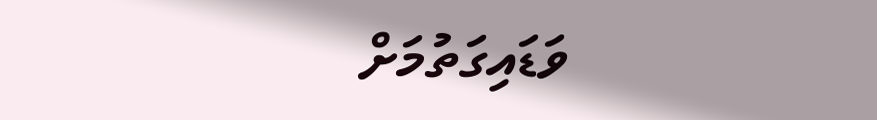ވަޑައިގަތުމަށް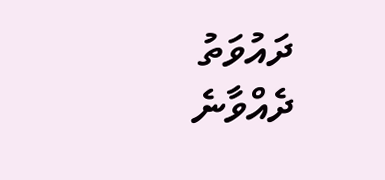ދައުވަތު ދެއްވާނެ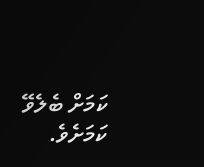ކަމަށް ބެލެވޭ ކަމަށެވެ.